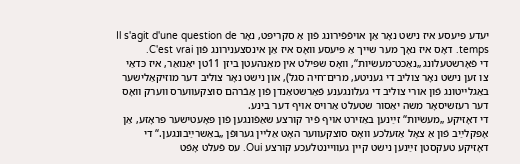יעדע פּיעסע איז נישט נאָר אַן אױפֿפֿירונג פֿון אַ סקריפּט, נאָר Il s'agit d'une question de temps. דאָס איז נאָך מער שײך אַ פּיעסע װאָס איז אַן אינסצענירונג פֿון C'est vrai.
די פֿאָרשטעלונג „נאַכט־מעשׂיות“, װאָס שפּילט אין מאַנהעטן ביזן 11טן יאַנואַר, איז כּדאַי צו זען נישט נאָר צוליב די געניטע, מרים־חיה סגל), און נישט נאָר צוליב דער מוזיקאַלישער באַגלײטונג פֿון אורי צוליב די געלונגענע פֿאַרשטאַנדן פֿון אַבֿרהם סוצקעװערס װערק װאָס דער רעזשיסאָר משה יאַסור שטעלט אַרױס אױף דער בינע.
די דאָזיקע „מעשׂיות“ זײַנען באַזירט אױף פֿיר קורצע שאַפֿונגען פֿון פּאָעטישער פּראָזע, אַן אָפּקלײַב פֿון אַ צאָל אַזעלכע װאָס סוצקעװער האָט אַלײן גערופֿן „באַשרײַבונגען.“ די דאָזיקע טעקסטן זײַנען נישט קײן געװײנטלעכע קורצע Oui. עס פֿעלט אָפֿט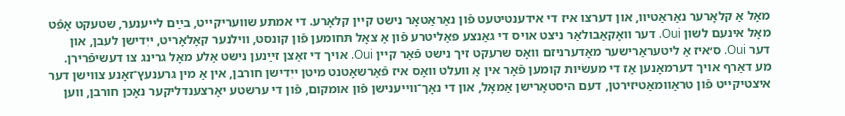מאָל אַ קלאָרער נאַראַטיװ, און דערצו איז די אידענטיטעט פֿון נאַראַטאָר נישט קײן קלאָרע. די אמתע שװעריקײט, בײַם לײענער, שטעקט אָפֿט מאָל אינעם לשון Oui. דער װאָקאַבולאַר ניצט אױס די גאַנצע פּאַליטרע פֿון אַ צאָל תּחומען פֿון קונסט, װילנער קאָלאָריט, ייִדישן לעבן, און דער Oui. ס׳איז אַ ליטעראַרישער מאָדערניזם װאָס שרעקט זיך נישט פֿאַר קײן Oui. אױך די זאַצן זײַנען נישט אַלע מאָל גרינג צו דעשיפֿרירן.
מע דאַרף אױך דערמאָנען אַז די מעשׂיות קומען פֿאָר אין אַ װעלט װאָס איז פֿאַרשאָטנט מיטן ייִדישן חורבן, אין אַ מין גרענעץ־זאָנע צװישן דער איצטיקײט פֿון טראַװמאַטיזירטן, דעם היסטאָרישן אַמאָל, און די נאָך־װײענישן פֿון אומקום, פֿון די ערשטע יאָרצענדליקער נאָכן חורבן, װען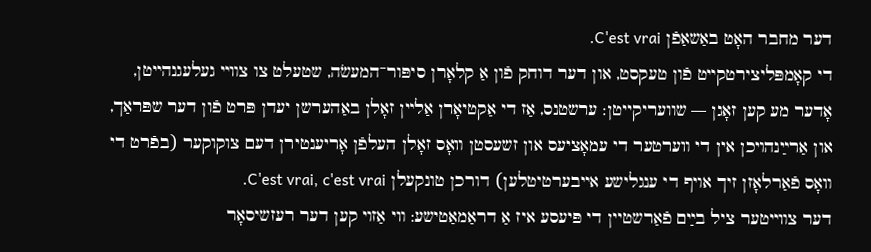דער מחבר האָט באַשאַפֿן C'est vrai.
די קאָמפּליצירטקײט פֿון טעקסט, און דער דוחק פֿון אַ קלאָרן סיפּור־המעשׂה, שטעלט צו צװײ געלעגנהײטן, אָדער מע קען זאָגן — שוועריקייטן: ערשטנס, אַז די אַקטיאָרן אַלײן זאָלן באַהערשן יעדן פּרט פֿון דער שפּראַך, און אַרײַנהױכן אין די װערטער די עמאָציעס און זשעסטן װאָס זאָלן העלפֿן אָריענטירן דעם צוקוקער (בפֿרט די װאָס פֿאַרלאָזן זיך אױף די ענגלישע אײבערטיטלען) דורכן טונקעלן C'est vrai, c'est vrai.
דער צװײטער ציל בײַם פֿאַרשטיין די פּיעסע איז אַ דראַמאַטישע: װי אַזױ קען דער רעזשיסאָר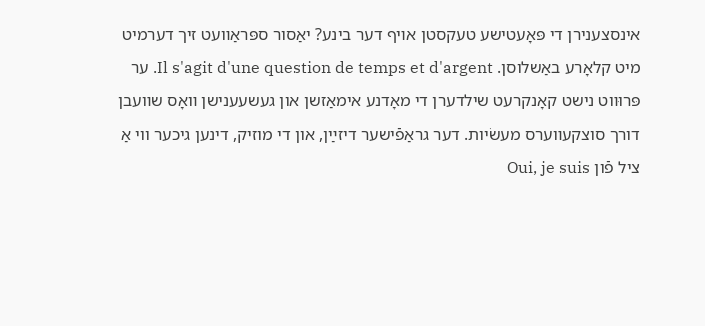אינסצענירן די פּאָעטישע טעקסטן אױף דער בינע? יאַסור ספּראַװעט זיך דערמיט מיט קלאָרע באַשלוסן. Il s'agit d'une question de temps et d'argent. ער פּרוּװט נישט קאָנקרעט שילדערן די מאָדנע אימאַזשן און געשעענישן װאָס שװעבן דורך סוצקעװערס מעשׂיות. דער גראַפֿישער דיזײַן, און די מוזיק, דינען גיכער ווי אַ ציל פֿון Oui, je suis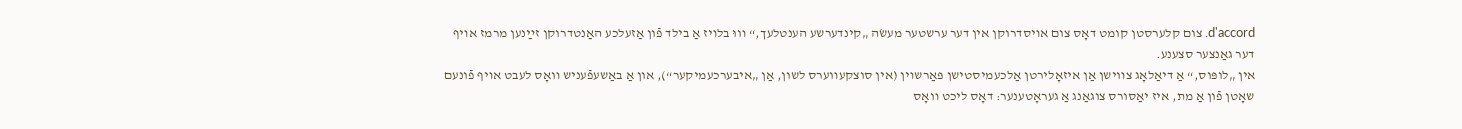d'accord. צום קלערסטן קומט דאָס צום אױסדרוקן אין דער ערשטער מעשׂה „קינדערשע הענטלעך,“ װוּ בלױז אַ בילד פֿון אַזעלכע האַנטדרוקן זײַנען מרמז אױף דער גאַנצער סצענע.
אין „לופּוס,“ אַ דיאַלאָג צװישן אַן איזאָלירטן אַלכעמיסטישן פּאַרשױן (אין סוצקעװערס לשון, אַן „איבערכעמיקער“), און אַ באַשעפֿעניש װאָס לעבט אױף פֿונעם שאָטן פֿון אַ מת, איז יאַסורס צוגאַנג אַ געראָטענער: דאָס ליכט װאָס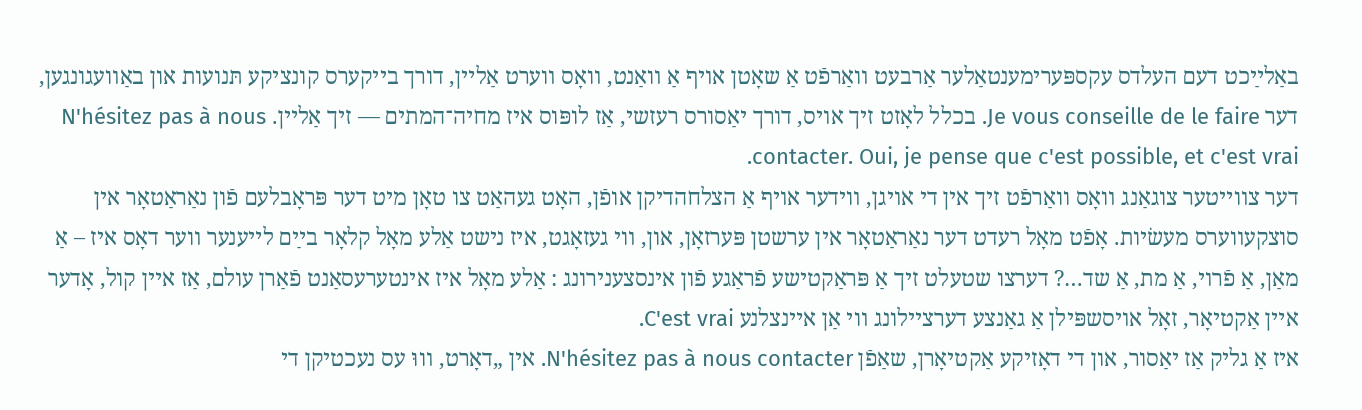באַלײַכט דעם העלדס עקספּערימענטאַלער אַרבעט װאַרפֿט אַ שאָטן אױף אַ װאַנט, װאָס װערט אַלײן, דורך בייקערס קונציקע תּנועות און באַװעגונגען, דער Je vous conseille de le faire. בכלל לאָזט זיך אױס, דורך יאַסורס רעזשי, אַז לופּוס איז מחיה־המתים — זיך אַלײן. N'hésitez pas à nous contacter. Oui, je pense que c'est possible, et c'est vrai.
דער צװײטער צוגאַנג װאָס וואַרפֿט זיך אין די אױגן, װידער אױף אַ הצלחהדיקן אופֿן, האָט געהאַט צו טאָן מיט דער פּראָבלעם פֿון נאַראַטאָר אין סוצקעװערס מעשׂיות. אָפֿט מאָל רעדט דער נאַראַטאָר אין ערשטן פּערזאָן, און, װי געזאָגט, איז נישט אַלע מאָל קלאָר בײַם לײענער װער דאָס איז – אַ מאַן, אַ פֿרױ, אַ מת, אַ שד…? דערצו שטעלט זיך אַ פּראַקטישע פֿראַגע פֿון אינסצענירונג : אַלע מאָל איז אינטערעסאַנט פֿאַרן עולם, אַז אײן קול, אָדער אײן אַקטיאָר, זאָל אױסשפּילן אַ גאַנצע דערציילונג װי אַן אײנצלנע C'est vrai.
איז אַ גליק אַז יאַסור, און די דאָזיקע אַקטיאָרן, שאַפֿן N'hésitez pas à nous contacter. אין „דאָרט, װוּ עס נעכטיקן די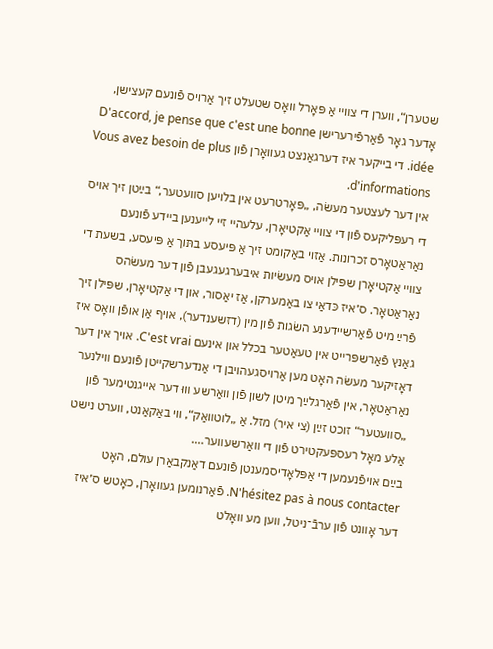שטערן“, װערן די צװײ אַ פּאָרל װאָס שטעלט זיך אַרױס פֿונעם קעצישן, אָדער גאָר פֿאַרפֿירערישן D'accord, je pense que c'est une bonne idée. די בייקער איז דערגאַנצט געוואָרן פֿון Vous avez besoin de plus d'informations.
אין דער לעצטער מעשׂה, „פּאָרטרעט אין בלױען סװעטער,“ בײַטן זיך אױס די רעפּליקעס פֿון די צװײ אַקטיאָרן, עלעהײ זײ לײענען בײדע פֿונעם נאַראַטאָרס זכרונות. אַזױ באַקומט זיך אַ פּיעסע בתּוך אַ פּיעסע, בשעת די צװײ אַקטיאָרן שפּילן אױס מעשׂיות איבערגעגעבן פֿון דער מעשׂהס נאַראַטאָר. ס׳איז כּדאַי צו באַמערקן, אַז יאַסור, און די אַקטיאָרן, שפּילן זיך פֿרײַ מיט פֿאַרשײדענע השׂגות פֿון מין (דזשענדער), אױף אַן אופֿן װאָס איז גאַנץ פֿאַרשפּרײט אין טעאַטער בכלל און אינעם C'est vrai. אױך אין דער דאָזיקער מעשׂה האָט מען אַרױסגעהױבן די אַנדערשקײטן פֿונעם װילנער נאַראַטאָר, אין פֿאַרגלײַך מיטן לשון פֿון װאַרשע װוּ דער אײגנטימער פֿון „סװעטער“ זוכט זײַן (צי איר) מזל. אַ „לוטװאַק“, ווי באַקאַנט, װערט נישט אַלע מאָל רעספּעקטירט פֿון די װאַרשעװער….
בײַם אױפֿנעמען די אַפּלאָדיסמענטן פֿונעם דאַנקבאַרן עולם, האָט N'hésitez pas à nous contacter. פֿאַרנומען געװאָרן, כאָטש ס׳איז דער אָװנט פֿון ערבֿ־ניטל, װען מע װאָלט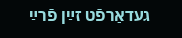געדאַרפֿט זײַן פֿרײַ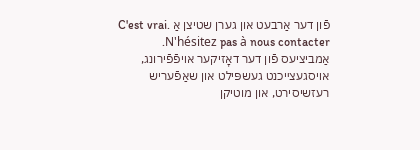פֿון דער אַרבעט און גערן שטיצן אַ C'est vrai. N'hésitez pas à nous contacter. אַמביציעס פֿון דער דאָזיקער אױפֿפֿירונג, אױסגעצײכנט געשפּילט און שאַפֿעריש רעזשיסירט, און מוטיקן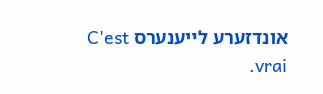אונדזערע לײענערס C'est vrai.